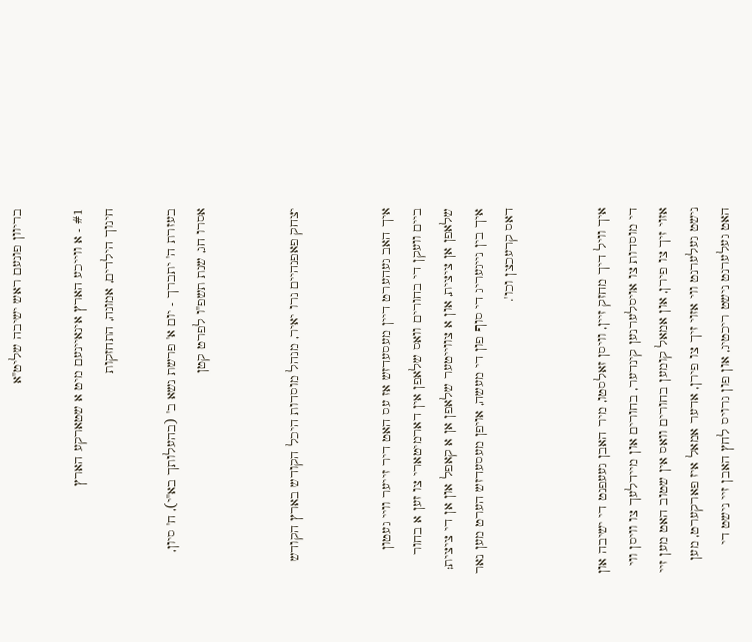בריוון פונעם ראש ישיבה שליט"א

#1 - א ווייכע הארץ אינאיינעם מיט א שטארקע הארץ
חינוך הילדים, אמונה, התחזקות

בעזרת ה' יתברך - יום א' פרשת נשא ב' (בהעלותך בא"י), ח' סיון, אסרו חג, שנת תשפ"ו לפרט קטן


יצחק פאפנהיים נרו יאיר, מנהל מוסדות היכל הקודש בארץ הקודש


איך האב געהערט דיין מעסעדזש אז עס האט דיר זייער וויי געטון ביים וועקן די בחורים וואס שלאפן אין דארמיטארי צו זען א בחור שלאפן אן ציצית, און א צווייטער שלאפן אן א קאפל און אן די ציצית; איך בין נייגעריג די סוף פון די מעשה, אויפן מעסעדזש הערט מען נאר דאס קרעכצן וכו'.


איך וויל דיך מחזק זיין, וויסן זאלסטו, מיר האבן געעפנט די ישיבה און די מוסדות צו אויסלערנען קינדער, בחורים און מיידלעך צו וויסן ווי אזוי זיך צו פירן, און אמאל קומען בחורים וואס אין שטוב האט מען זיי נישט געלערנט ווי אזוי זיך צו פירן, אדער אמאל איז פארקערט, מען האט געלערנט נישט ריכטיג, און פון גרויס לחץ האבן זיי נישט די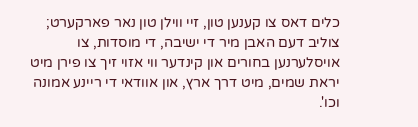כלים דאס צו קענען טון, זיי ווילן טון נאר פארקערט; צוליב דעם האבן מיר די ישיבה, די מוסדות, צו אויסלערנען בחורים און קינדער ווי אזוי זיך צו פירן מיט יראת שמים, מיט דרך ארץ, און אוודאי די ריינע אמונה וכו'.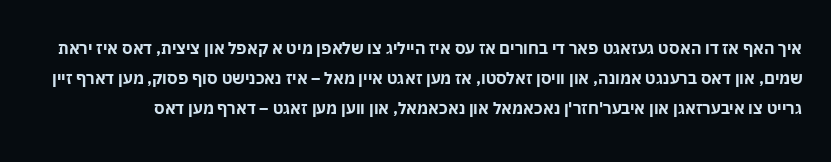איך האף אז דו האסט געזאגט פאר די בחורים אז עס איז הייליג צו שלאפן מיט א קאפל און ציצית, דאס איז יראת שמים, און דאס ברענגט אמונה, און וויסן זאלסטו, אז מען זאגט איין מאל – איז נאכנישט סוף פסוק, מען דארף זיין גרייט צו איבערזאגן און איבער'חזר'ן נאכאמאל און נאכאמאל, און ווען מען זאגט – דארף מען דאס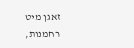זאגן מיט רחמנות,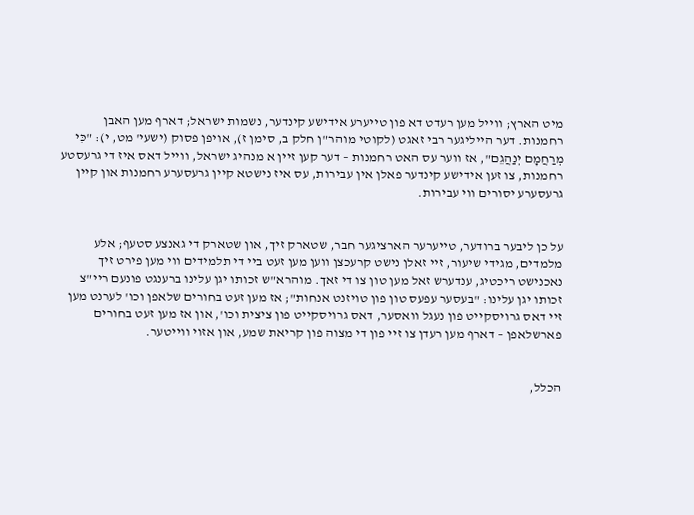מיט הארץ; ווייל מען רעדט דא פון טייערע אידישע קינדער, נשמות ישראל; דארף מען האבן רחמנות. דער הייליגער רבי זאגט (לקוטי מוהר"ן חלק ב, סימן ז), אויפן פסוק (ישעי' מט, י): "כִּי מְרַחֲמָם יְנַהֲגֵם", אז ווער עס האט רחמנות – דער קען זיין א מנהיג ישראל, ווייל דאס איז די גרעסטע רחמנות, צו זען אידישע קינדער פאלן אין עבירות, עס איז נישטא קיין גרעסערע רחמנות און קיין גרעסערע יסורים ווי עבירות.


על כן ליבער ברודער, טייערער הארציגער חבר, שטארק זיך, און שטארק די גאנצע סטעף; אלע מלמדים, מגידי שיעור, זיי זאלן נישט קרעכצן ווען מען זעט ביי די תלמידים ווי מען פירט זיך נאכנישט ריכטיג, ענדערש זאל מען טון צו די זאך. מוהרא"ש זכותו יגן עלינו ברענגט פונעם ריי"צ זכותו יגן עלינו: "בעסער עפעס טון פון טויזנט אנחות"; אז מען זעט בחורים שלאפן וכו' לערנט מען זיי דאס גרויסקייט פון נעגל וואסער, דאס גרויסקייט פון ציצית וכו', און אז מען זעט בחורים פארשלאפן – דארף מען רעדן צו זיי פון די מצוה פון קריאת שמע, און אזוי ווייטער.


הכלל,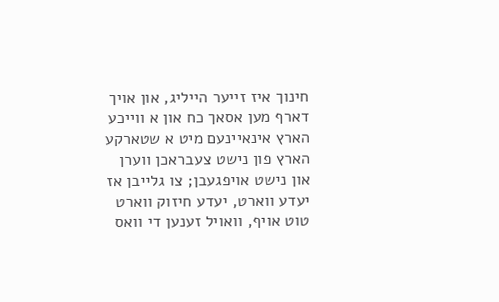חינוך איז זייער הייליג, און אויך דארף מען אסאך כח און א ווייכע הארץ אינאיינעם מיט א שטארקע הארץ פון נישט צעבראכן ווערן און נישט אויפגעבן; צו גלייבן אז יעדע ווארט, יעדע חיזוק ווארט טוט אויף, וואויל זענען די וואס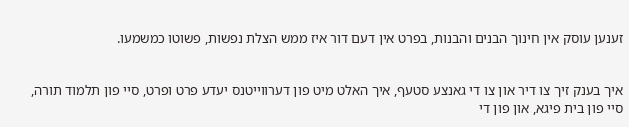זענען עוסק אין חינוך הבנים והבנות, בפרט אין דעם דור איז ממש הצלת נפשות, פשוטו כמשמעו.


איך בענק זיך צו דיר און צו די גאנצע סטעף, איך האלט מיט פון דערווייטנס יעדע פרט ופרט, סיי פון תלמוד תורה, סיי פון בית פיגא, און פון די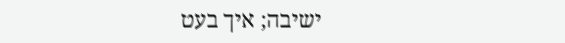ישיבה; איך בעט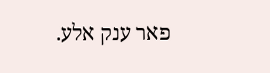פאר ענק אלע.